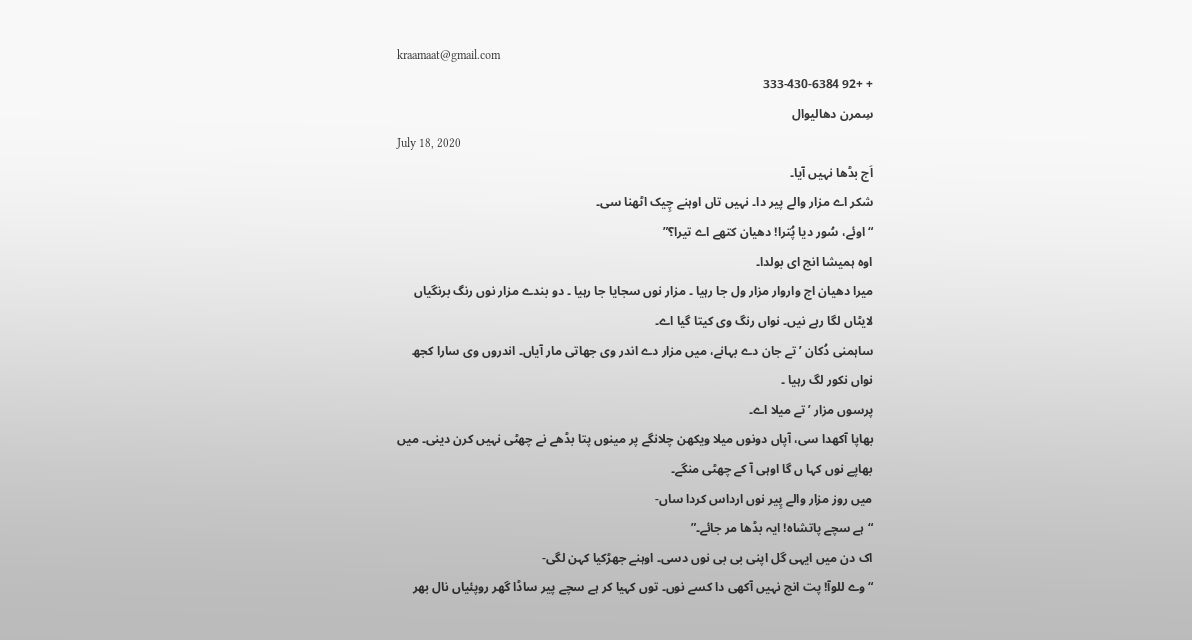kraamaat@gmail.com
+ +92 333-430-6384
سِمرن دھالیوال
July 18, 2020
اَج بڈھا نہیں آیا۔
شکر اے مزار والے پیر دا۔ نہیں تاں اوہنے چِیک اٹھنا سی۔
“اوئے، سُور دیا پُترا! دھیان کتھے اے تیرا؟”
اوہ ہمیشا انج ای بولدا۔
میرا دھیان اج واروار مزار ول جا رہیا ۔ مزار نوں سجایا جا رہیا ۔ دو بندے مزار نوں رنگ برنگیاں لایٹاں لگا رہے نیں۔ نواں رنگ وی کیتا گیا اے۔
ساہمنی دُکان ’تے جان دے بہانے، میں مزار دے اندر وی جھاتی مار آیاں۔ اندروں وی سارا کجھ نواں نکور لگ رہیا ۔
پرسوں مزار ’تے میلا اے۔
بھاپا آکھدا سی، آپاں دونوں میلا ویکھن چلانگے پر مینوں پتا بڈھے نے چھٹی نہیں کرن دینی۔ میں بھاپے نوں کہا ں گا اوہی آ کے چھٹی منگے۔
میں روز مزار والے پِیر نوں ارداس کردا ساں-
“ہے سچے پاتشاہ! ایہ بڈھا مر جائے۔”
اک دن میں ایہی گل اپنی بی بی نوں دسی۔ اوہنے جھڑکیا کہن لگی-
“وے للوآ! پت انج نہیں آکھی دا کسے نوں۔ توں کہیا کر ہے سچے پیر ساڈا گھر روپئیاں نال بھر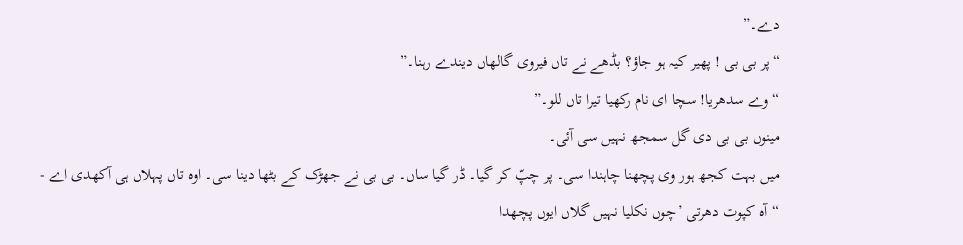دے۔”
“پر بی بی ! پھیر کیہ ہو جاؤ؟ بڈھے نے تاں فیروی گالھاں دیندے رہنا۔”
“وے سدھریا! سچا ای نام رکھیا تیرا تاں للو۔”
مینوں بی بی دی گل سمجھ نہیں سی آئی۔
میں بہت کجھ ہور وی پچھنا چاہندا سی۔ پر چپّ کر گیا۔ ڈر گیا ساں۔ بی بی نے جھڑک کے بٹھا دینا سی۔ اوہ تاں پہلاں ہی آکھدی اے -
“آہ کپوت دھرتی ’چوں نکلیا نہیں گلاں ایوں پچھدا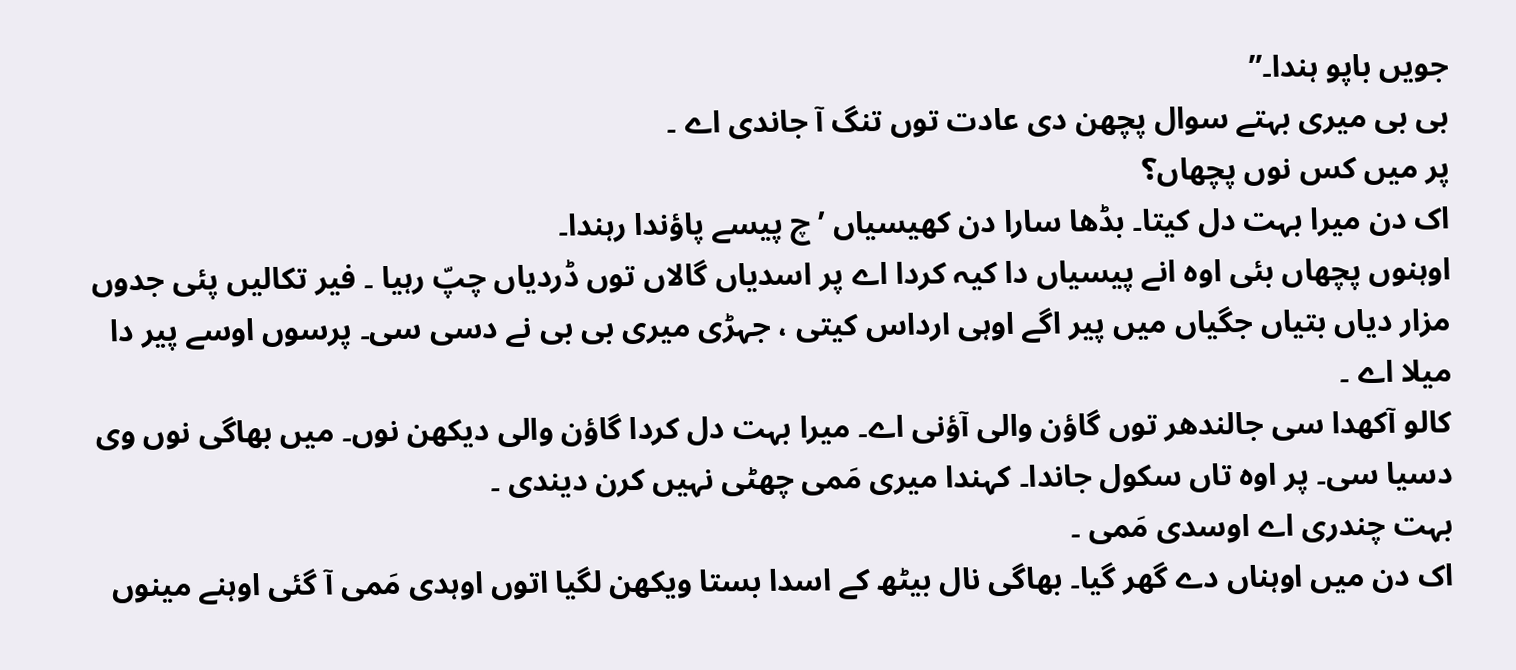جویں باپو ہندا۔”
بی بی میری بہتے سوال پچھن دی عادت توں تنگ آ جاندی اے ۔
پر میں کس نوں پچھاں؟
اک دن میرا بہت دل کیتا۔ بڈھا سارا دن کھیسیاں ’چ پیسے پاؤندا رہندا۔
اوہنوں پچھاں بئی اوہ انے پیسیاں دا کیہ کردا اے پر اسدیاں گالاں توں ڈردیاں چپّ رہیا ۔ فیر تکالیں پئی جدوں مزار دیاں بتیاں جگیاں میں پیر اگے اوہی ارداس کیتی ، جہڑی میری بی بی نے دسی سی۔ پرسوں اوسے پیر دا میلا اے ۔
کالو آکھدا سی جالندھر توں گاؤن والی آؤنی اے۔ میرا بہت دل کردا گاؤن والی دیکھن نوں۔ میں بھاگی نوں وی دسیا سی۔ پر اوہ تاں سکول جاندا۔ کہندا میری مَمی چھٹی نہیں کرن دیندی ۔
بہت چندری اے اوسدی مَمی ۔
اک دن میں اوہناں دے گھر گیا۔ بھاگی نال بیٹھ کے اسدا بستا ویکھن لگیا اتوں اوہدی مَمی آ گئی اوہنے مینوں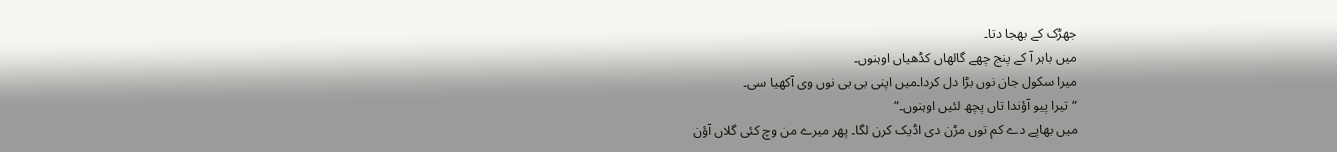جھڑک کے بھجا دتا۔
میں باہر آ کے پنج چھے گالھاں کڈھیاں اوہنوں۔
میرا سکول جان نوں بڑا دل کردا۔میں اپنی بی بی نوں وی آکھیا سی۔
“تیرا پیو آؤندا تاں پچھ لئیں اوہنوں۔”
میں بھاپے دے کم توں مڑن دی اڈیک کرن لگا۔ پھر میرے من وچ کئی گلاں آؤن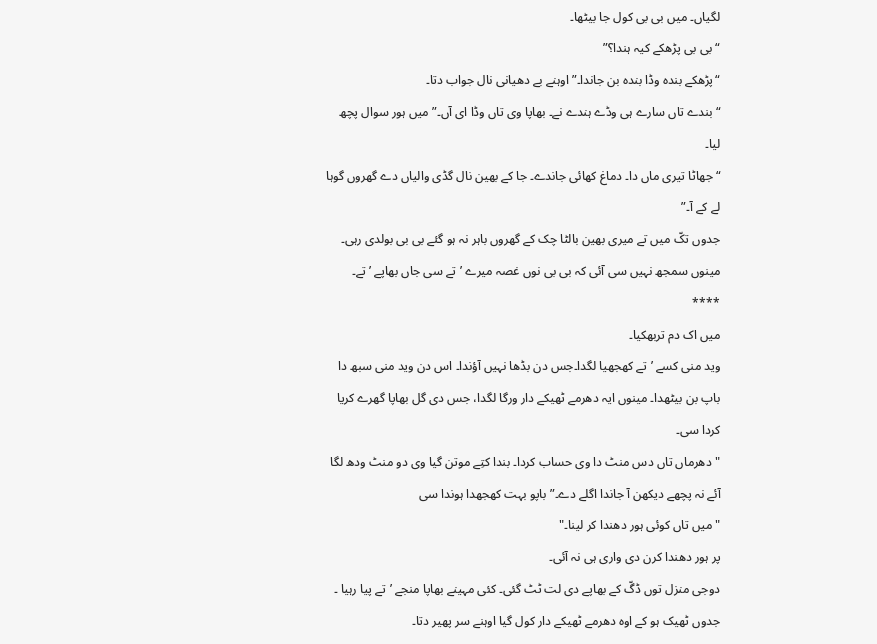لگیاں۔ میں بی بی کول جا بیٹھا۔
“بی بی پڑھکے کیہ ہندا؟”
“پڑھکے بندہ وڈا بندہ بن جاندا۔” اوہنے بے دھیانی نال جواب دتا۔
“بندے تاں سارے ہی وڈے ہندے نے۔ بھاپا وی تاں وڈا ای آں۔” میں ہور سوال پچھ لیا۔
“جھاٹا تیری ماں دا۔ دماغ کھائی جاندے۔ جا کے بھین نال گڈی والیاں دے گھروں گوہا لے کے آ۔”
جدوں تکّ میں تے میری بھین بالٹا چک کے گھروں باہر نہ ہو گئے بی بی بولدی رہی۔ مینوں سمجھ نہیں سی آئی کہ بی بی نوں غصہ میرے ’تے سی جاں بھاپے ’تے۔
****
میں اک دم تربھکیا۔
وید منی کسے ’تے کھجھیا لگدا۔جس دن بڈھا نہیں آؤندا۔ اس دن وید منی سبھ دا باپ بن بیٹھدا۔ مینوں ایہ دھرمے ٹھیکے دار ورگا لگدا، جس دی گل بھاپا گھرے کریا کردا سی۔
"دھرماں تاں دس منٹ دا وی حساب کردا۔ بندا کتِے موتن گیا وی دو منٹ ودھ لگا آئے نہ پچھے دیکھن آ جاندا اگلے دے۔” باپو بہت کھجھدا ہوندا سی
"میں تاں کوئی ہور دھندا کر لینا۔"
پر ہور دھندا کرن دی واری ہی نہ آئی۔
دوجی منزل توں ڈگّ کے بھاپے دی لت ٹٹ گئی۔ کئی مہینے بھاپا منجے ’تے پیا رہیا ۔ جدوں ٹھیک ہو کے اوہ دھرمے ٹھیکے دار کول گیا اوہنے سر پھیر دتا۔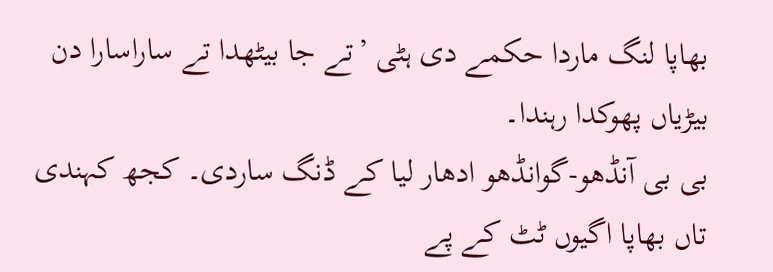بھاپا لنگ ماردا حکمے دی ہٹی ’تے جا بیٹھدا تے ساراسارا دن بیڑیاں پھوکدا رہندا۔
بی بی آنڈھو-گوانڈھو ادھار لیا کے ڈنگ ساردی۔ کجھ کہندی تاں بھاپا اگیوں ٹٹ کے پے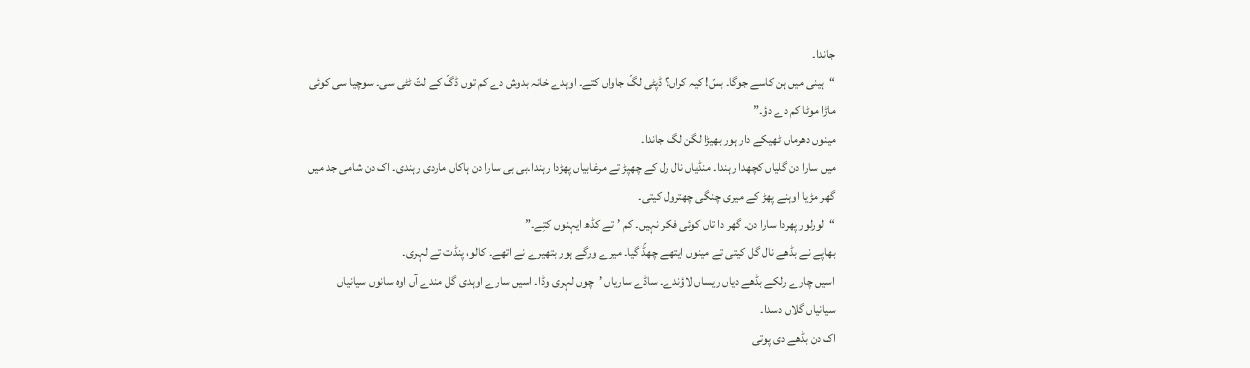جاندا۔
“ہینی میں ہن کاسے جوگا۔ بسّ! کیہ کراں؟ ڈپٹی لگّ جاواں کتے۔ اوہدے خانہ بدوش دے کم توں ڈگّ کے لتّ ٹٹی سی۔ سوچیا سی کوئی ماڑا موٹا کم دے دؤ۔”
مینوں دھرماں ٹھیکے دار ہور بھیڑا لگن لگ جاندا۔
میں سارا دن گلیاں کچھدا رہندا۔ منڈیاں نال رل کے چھپڑ تے مرغابیاں پھڑدا رہندا۔بی بی سارا دن ہاکاں ماردی رہندی۔ اک دن شامی جد میں گھر مڑیا اوہنے پھڑ کے میری چنگی چھترول کیتی۔
“لورلور پھردا سارا دن۔ گھر دا تاں کوئی فکر نہیں۔ کم ’تے کڈھ ایہنوں کتِے۔”
بھاپے نے بڈھے نال گل کیتی تے مینوں ایتھے چھڈّ گیا۔ میرے ورگے ہور بتھیرے نے اتھے۔ کالو، پنڈت تے لہری۔
اسیں چارے رلکے بڈھے دیاں ریساں لاؤندے۔ ساڈے ساریاں ’چوں لہری وڈا۔ اسیں سارے اوہدی گل مندے آں اوہ سانوں سیانیاں سیانیاں گلاں دسدا۔
اک دن بڈھے دی پوتی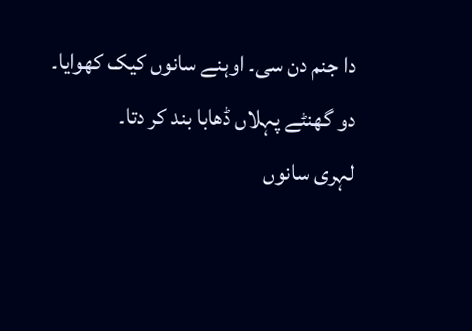دا جنم دن سی۔ اوہنے سانوں کیک کھوایا۔ دو گھنٹے پہلاں ڈھابا بند کر دتا۔
لہری سانوں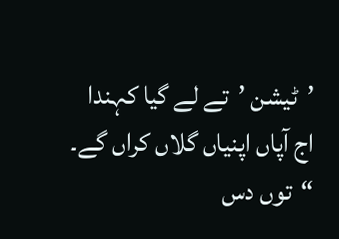’ٹیشن ’تے لے گیا کہندا اج آپاں اپنیاں گلاں کراں گے۔
“توں دس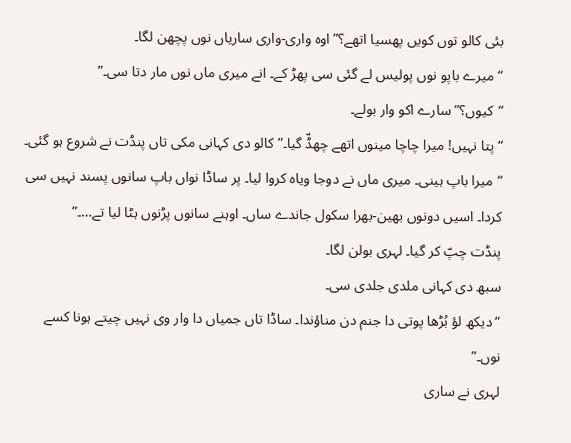بئی کالو توں کویں پھسیا اتھے؟” اوہ واری-واری ساریاں نوں پچھن لگا۔
“میرے باپو نوں پولیس لے گئی سی پھڑ کے۔ انے میری ماں نوں مار دتا سی۔”
“کیوں؟” سارے اکو وار بولے۔
“پتا نہیں! میرا چاچا مینوں اتھے چھڈّ گیا۔” کالو دی کہانی مکی تاں پنڈت نے شروع ہو گئی۔
“میرا باپ ہینی۔ میری ماں نے دوجا ویاہ کروا لیا۔ پر ساڈا نواں باپ سانوں پسند نہیں سی کردا۔ اسیں دونوں بھین-بھرا سکول جاندے ساں۔ اوہنے سانوں پڑنوں ہٹا لیا تے…۔”
پنڈت چپّ کر گیا۔ لہری بولن لگا۔
سبھ دی کہانی ملدی جلدی سی۔
“دیکھ لؤ بُڑھا پوتی دا جنم دن مناؤندا۔ ساڈا تاں جمیاں دا وار وی نہیں چیتے ہونا کسے نوں۔”
لہری نے ساری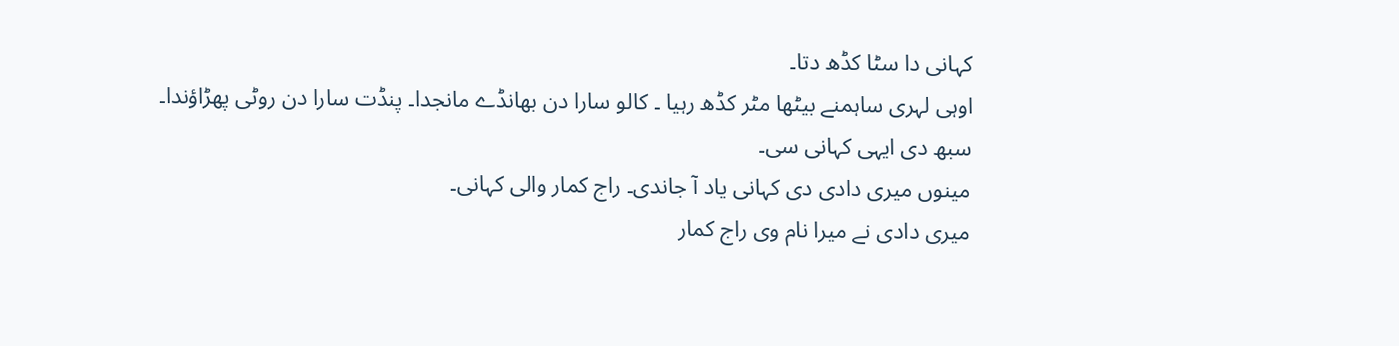کہانی دا سٹا کڈھ دتا۔
اوہی لہری ساہمنے بیٹھا مٹر کڈھ رہیا ۔ کالو سارا دن بھانڈے مانجدا۔ پنڈت سارا دن روٹی پھڑاؤندا۔
سبھ دی ایہی کہانی سی۔
مینوں میری دادی دی کہانی یاد آ جاندی۔ راج کمار والی کہانی۔
میری دادی نے میرا نام وی راج کمار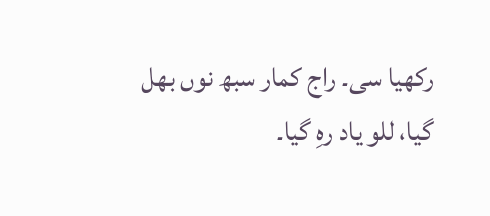رکھیا سی۔ راج کمار سبھ نوں بھل گیا، للو یاد رہِ گیا۔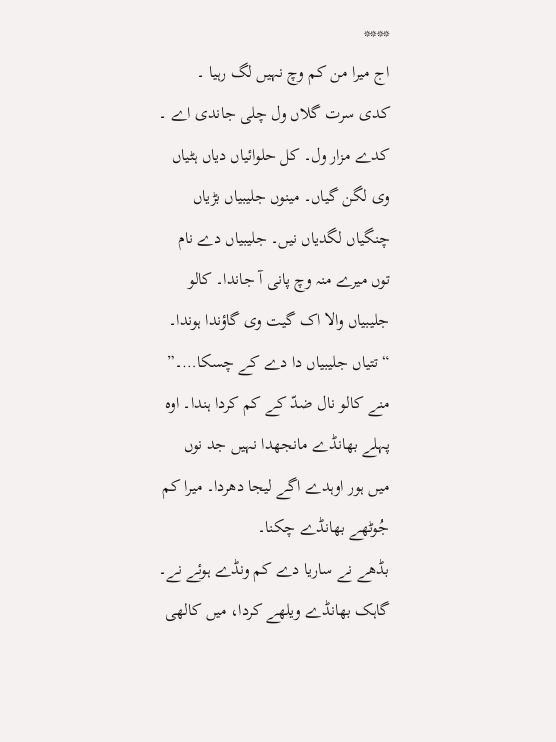****
اج میرا من کم وچ نہیں لگ رہیا ۔
کدی سرت گلاں ول چلی جاندی اے ۔ کدے مزار ول۔ کل حلوائیاں دیاں ہٹیاں وی لگن گیاں۔ مینوں جلیبیاں بڑیاں چنگیاں لگدیاں نیں۔ جلیبیاں دے نام توں میرے منہ وچ پانی آ جاندا۔ کالو جلیبیاں والا اک گیت وی گاؤندا ہوندا۔
“تتیاں جلیبیاں دا دے کے چسکا…۔”
منے کالو نال ضدّ کے کم کردا ہندا۔ اوہ پہلے بھانڈے مانجھدا نہیں جد نوں میں ہور اوہدے اگے لیجا دھردا۔ میرا کم جُوٹھے بھانڈے چکنا۔
بڈھے نے ساریا دے کم ونڈے ہوئے نے۔ گاہک بھانڈے ویلھے کردا، میں کالھی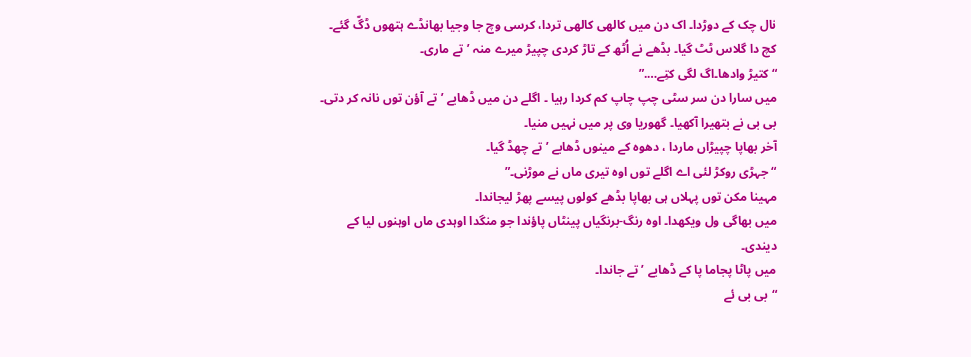نال چک کے دوڑدا۔ اک دن میں کالھی کالھی تردا، کرسی وچ جا وجیا بھانڈے ہتھوں ڈگّ گئے۔ کچ دا گلاس ٹٹ گیا۔ بڈھے نے اُٹھ کے تاڑ کردی چپیڑ میرے منہ ’تے ماری۔
“ کتیڑ وادھا۔اگ لگی کتِے….”
میں سارا دن سر سٹی چپ چاپ کم کردا رہیا ۔ اگلے دن میں ڈھابے ’تے آؤن توں نانہ کر دتی۔ بی بی نے بتھیرا آکھیا۔ گھوریا وی پر میں نہیں منیا۔
آخر بھاپا چپیڑاں ماردا ، دھوہ کے مینوں ڈھابے ’تے چھڈ گیا۔
“جہڑی روکڑ لئی اے اگلے توں اوہ تیری ماں نے موڑنی۔”
مہینا مکن توں پہلاں ہی بھاپا بڈھے کولوں پیسے پھڑ لیجاندا۔
میں بھاگی ول ویکھدا۔ اوہ رنگ-برنگیاں پینٹاں پاؤندا جو منگدا اوہدی ماں اوہنوں لیا کے دیندی۔
میں پاٹا پجاما پا کے ڈھابے ’تے جاندا۔
“بی بی ئے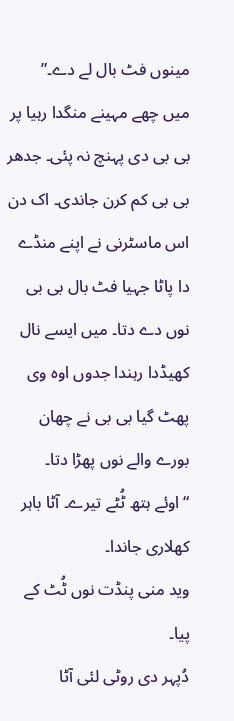مینوں فٹ بال لے دے۔”
میں چھے مہینے منگدا رہیا پر بی بی دی پہنچ نہ پئی۔ جدھر بی بی کم کرن جاندی۔ اک دن اس ماسٹرنی نے اپنے منڈے دا پاٹا جہیا فٹ بال بی بی نوں دے دتا۔ میں ایسے نال کھیڈدا رہندا جدوں اوہ وی پھٹ گیا بی بی نے چھان بورے والے نوں پھڑا دتا۔
“اوئے ہتھ ٹُٹے تیرے۔ آٹا باہر کھلاری جاندا۔
وید منی پنڈت نوں ٹُٹ کے پیا۔
دُپہر دی روٹی لئی آٹا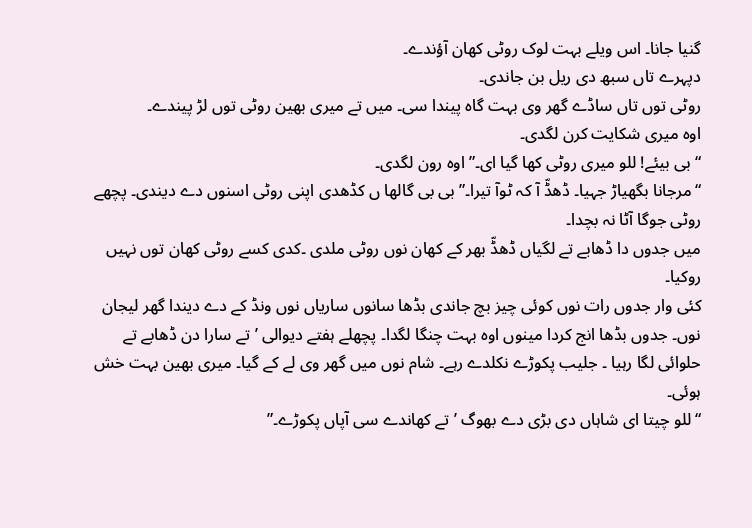گنیا جانا۔ اس ویلے بہت لوک روٹی کھان آؤندے۔
دپہرے تاں سبھ دی ریل بن جاندی۔
روٹی توں تاں ساڈے گھر وی بہت گاہ پیندا سی۔ میں تے میری بھین روٹی توں لڑ پیندے۔
اوہ میری شکایت کرن لگدی۔
“بی بیئے! للو میری روٹی کھا گیا ای۔” اوہ رون لگدی۔
“مرجانا بگھیاڑ جہیا۔ ڈھڈّ آ کہ ٹوآ تیرا۔” بی بی گالھا ں کڈھدی اپنی روٹی اسنوں دے دیندی۔ پچھے روٹی جوگا آٹا نہ بچدا۔
میں جدوں دا ڈھابے تے لگیاں ڈھڈّ بھر کے کھان نوں روٹی ملدی ۔کدی کسے روٹی کھان توں نہیں روکیا۔
کئی وار جدوں رات نوں کوئی چیز بچ جاندی بڈھا سانوں ساریاں نوں ونڈ کے دے دیندا گھر لیجان نوں۔ جدوں بڈھا انج کردا مینوں اوہ بہت چنگا لگدا۔ پچھلے ہفتے دیوالی ’تے سارا دن ڈھابے تے حلوائی لگا رہیا ۔ جلیب پکوڑے نکلدے رہے۔ شام نوں میں گھر وی لے کے گیا۔ میری بھین بہت خش ہوئی۔
“للو چیتا ای شاہاں دی بڑی دے بھوگ ’تے کھاندے سی آپاں پکوڑے۔”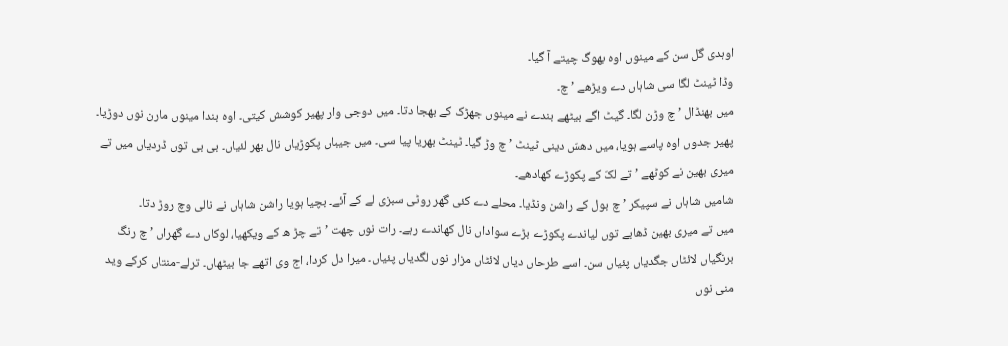اوہدی گل سن کے مینوں اوہ بھوگ چیتے آ گیا۔
وڈا ٹینٹ لگا سی شاہاں دے ویڑھے ’چ۔
میں بھنڈال ’چ وڑن لگا۔ گیٹ اگے بیٹھے بندے نے مینوں جھڑک کے بھجا دتا۔ میں دوجی وار پھیر کوشش کیتی۔ اوہ بندا مینوں مارن نوں دوڑیا۔ پھیر جدوں اوہ پاسے ہویا، میں دھسّ دینی ٹینٹ ’چ وڑ گیا۔ ٹینٹ بھریا پیا سی۔ میں جیباں پکوڑیاں نال بھر لئیاں۔ بی بی توں ڈردیاں میں تے میری بھین نے کوٹھے ’تے لکّ کے پکوڑے کھادھے۔
شامیں شاہاں نے سپیکر ’چ بول کے راشن ونڈیا۔ محلے دے کئی گھر روٹی سبزی لے کے آئے۔ بچیا ہویا راشن شاہاں نے نالی وچ روڑ دتا۔
میں تے میری بھین ڈھابے توں لیاندے پکوڑے بڑے سواداں نال کھاندے رہے۔ رات نوں چھت ’تے چڑ ھ کے ویکھیا، لوکاں دے گھراں ’چ رنگ برنگیاں لائٹاں جگدیاں پئیاں سن۔ اسے طرحاں دیاں لائٹاں مزار نوں لگدیاں پئیاں۔ میرا دل کردا، اج وی اتھے جا بیٹھاں۔ ترلے-منتاں کرکے وید منی نوں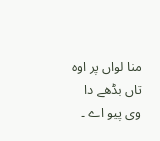منا لواں پر اوہ تاں بڈھے دا وی پیو اے ۔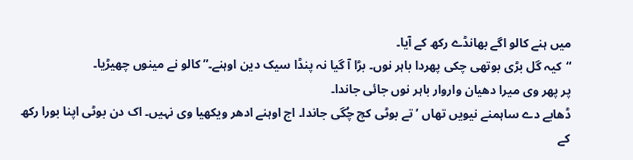میں ہنے کالو اگے بھانڈے رکھ کے آیا۔
“کیہ گل بڑی بوتھی چکی پھردا باہر نوں۔ بڑا آ گیا نہ پنڈا سیک دین اوہنے۔” کالو نے مینوں چھیڑیا۔
پر پھر وی میرا دھیان واروار باہر نوں جائی جاندا۔
ڈھابے دے ساہمنے نیویں تھاں ’تے بوٹی کچ چُگی جاندا۔ اج اوہنے ادھر ویکھیا وی نہیں۔ اک دن بوٹی اپنا بورا رکھ کے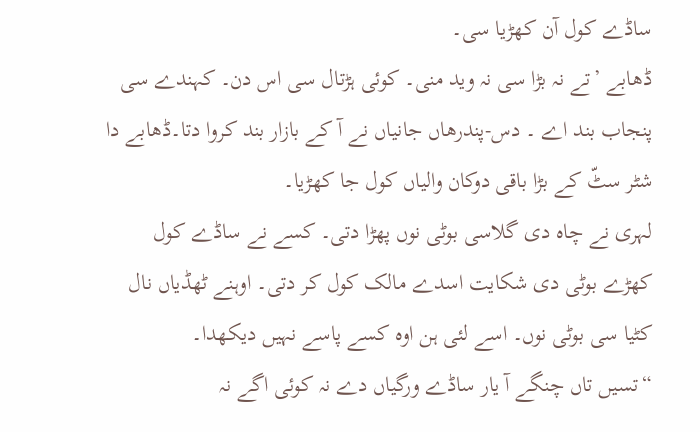ساڈے کول آن کھڑیا سی۔
ڈھابے ’تے نہ بڑا سی نہ وید منی۔ کوئی ہڑتال سی اس دن۔ کہندے سی پنجاب بند اے ۔ دس-پندرھاں جانیاں نے آ کے بازار بند کروا دتا۔ڈھابے دا شٹر سٹّ کے بڑا باقی دوکان والیاں کول جا کھڑیا۔
لہری نے چاہ دی گلاسی بوٹی نوں پھڑا دتی۔ کسے نے ساڈے کول کھڑے بوٹی دی شکایت اسدے مالک کول کر دتی۔ اوہنے ٹھڈیاں نال کٹیا سی بوٹی نوں۔ اسے لئی ہن اوہ کسے پاسے نہیں دیکھدا۔
“تسیں تاں چنگے آ یار ساڈے ورگیاں دے نہ کوئی اگے نہ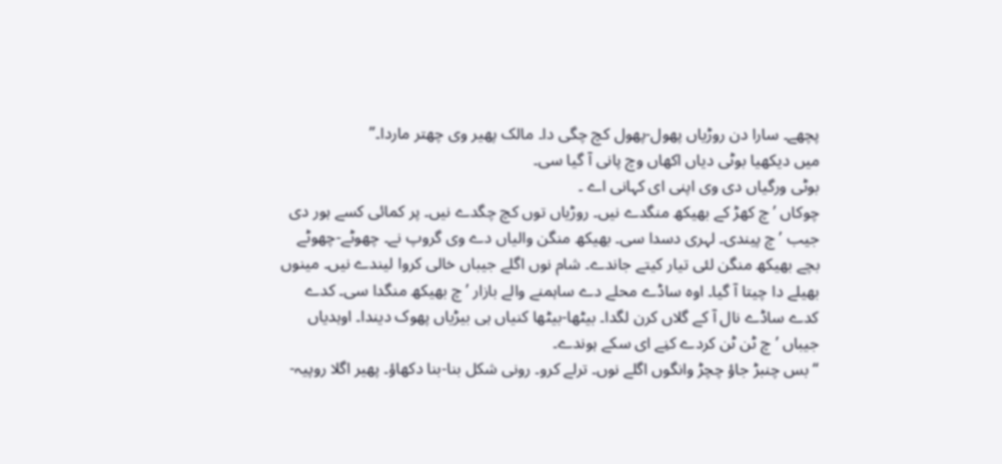پچھے۔ سارا دن روڑیاں پھول-پھول کچ چگی دا۔ مالک پھیر وی چھتر ماردا۔”
میں دیکھیا بوٹی دیاں اکھاں وچ پانی آ گیا سی۔
بوٹی ورگیاں دی وی اپنی ای کہانی اے ۔
چوکاں ’چ کھڑ کے بھیکھ منگدے نیں۔ روڑیاں توں کچ چگدے نیں۔ پر کمائی کسے ہور دی جیب ’چ پیندی۔ لہری دسدا سی۔ بھیکھ منگن والیاں دے وی گروپ نے۔ چھوٹے-چھوٹے بچے بھیکھ منگن لئی تیار کیتے جاندے۔ شام نوں اگلے جیباں خالی کروا لیندے نیں۔ مینوں بھیلے دا چیتا آ گیا۔ اوہ ساڈے محلے دے ساہمنے والے بازار ’چ بھیکھ منگدا سی۔ کدے کدے ساڈے نال آ کے گلاں کرن لگدا۔ بیٹھا-بیٹھا کنیاں ہی بیڑیاں پھوک دیندا۔ اوہدیاں جیباں ’چ ٹن ٹن کردے کنِے ای سکے ہوندے۔
“بس چنبڑ جاؤ چچڑ وانگوں اگلے نوں۔ ترلے کرو۔ رونی شکل بنا-بنا دکھاؤ۔ پھیر اگلا روپیہ-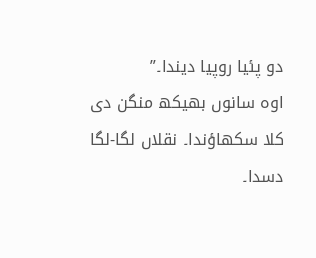دو پئیا روپیا دیندا۔”
اوہ سانوں بھیکھ منگن دی کلا سکھاؤندا۔ نقلاں لگا-لگا دسدا۔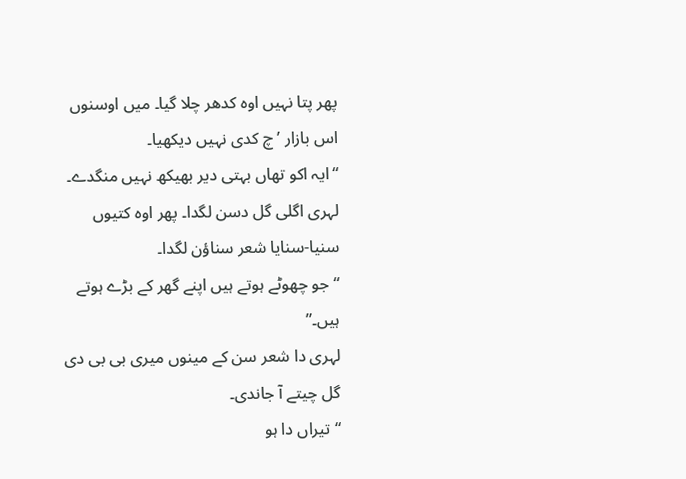پھر پتا نہیں اوہ کدھر چلا گیا۔ میں اوسنوں اس بازار ’چ کدی نہیں دیکھیا۔
“ایہ اکو تھاں بہتی دیر بھیکھ نہیں منگدے۔
لہری اگلی گل دسن لگدا۔ پھر اوہ کتیوں سنیا-سنایا شعر سناؤن لگدا۔
“جو چھوٹے ہوتے ہیں اپنے گھر کے بڑے ہوتے ہیں۔”
لہری دا شعر سن کے مینوں میری بی بی دی گل چیتے آ جاندی۔
“تیراں دا ہو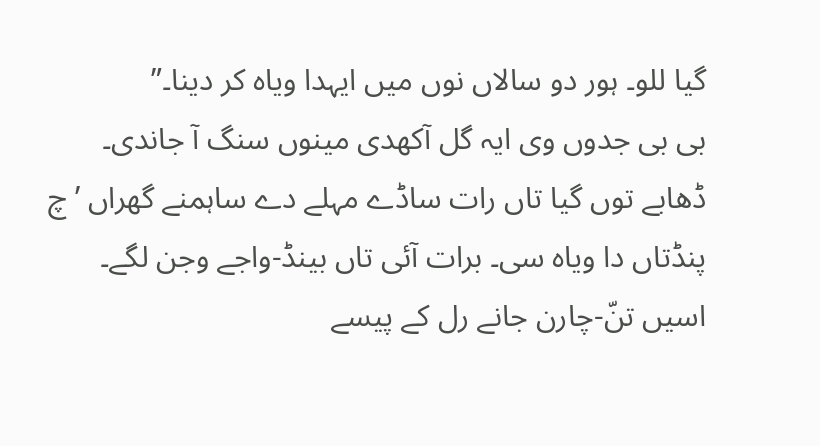گیا للو۔ ہور دو سالاں نوں میں ایہدا ویاہ کر دینا۔”
بی بی جدوں وی ایہ گل آکھدی مینوں سنگ آ جاندی۔
ڈھابے توں گیا تاں رات ساڈے مہلے دے ساہمنے گھراں ’چ پنڈتاں دا ویاہ سی۔ برات آئی تاں بینڈ-واجے وجن لگے۔ اسیں تنّ-چارن جانے رل کے پیسے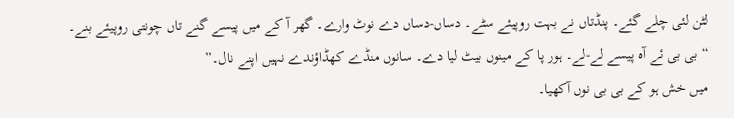لٹن لئی چلے گئے۔ پنڈتاں نے بہت روپیئے سٹے۔ دساں-دساں دے نوٹ وارے۔ گھر آ کے میں پیسے گنے تاں چونتی روپیئے بنے۔
“بی بی ئے آہ پیسے لے-لے۔ ہور پا کے مینوں بیٹ لیا دے۔ سانوں منڈے کھڈاؤندے نہیں اپنے نال۔”
میں خش ہو کے بی بی نوں آکھیا۔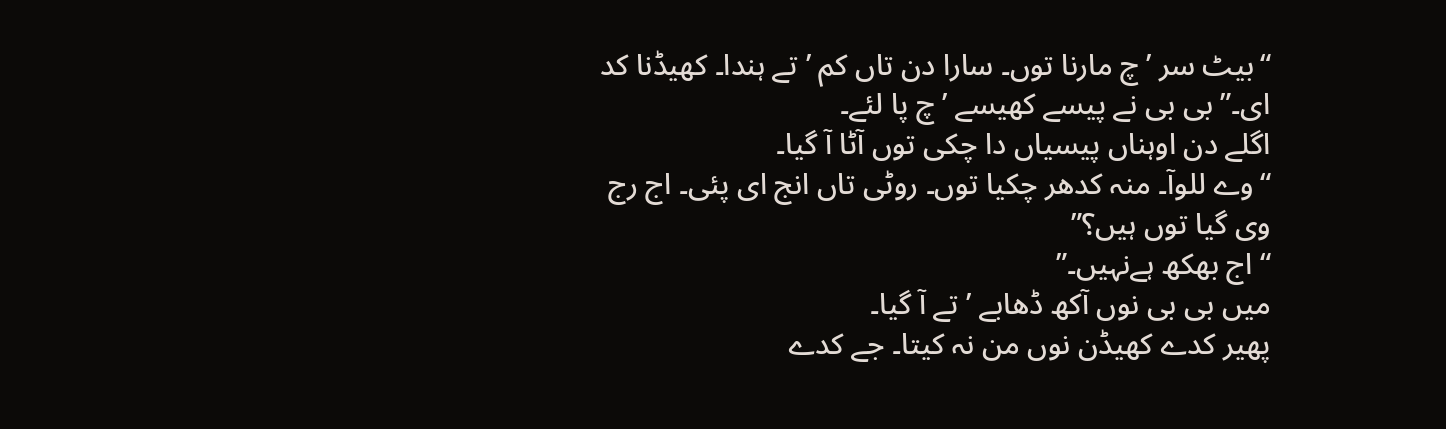“بیٹ سر ’چ مارنا توں۔ سارا دن تاں کم ’تے ہندا۔ کھیڈنا کد ای۔” بی بی نے پیسے کھیسے ’چ پا لئے۔
اگلے دن اوہناں پیسیاں دا چکی توں آٹا آ گیا۔
“وے للوآ۔ منہ کدھر چکیا توں۔ روٹی تاں انج ای پئی۔ اج رج وی گیا توں ہیں؟”
“اج بھکھ ہےنہیں۔”
میں بی بی نوں آکھ ڈھابے ’تے آ گیا۔
پھیر کدے کھیڈن نوں من نہ کیتا۔ جے کدے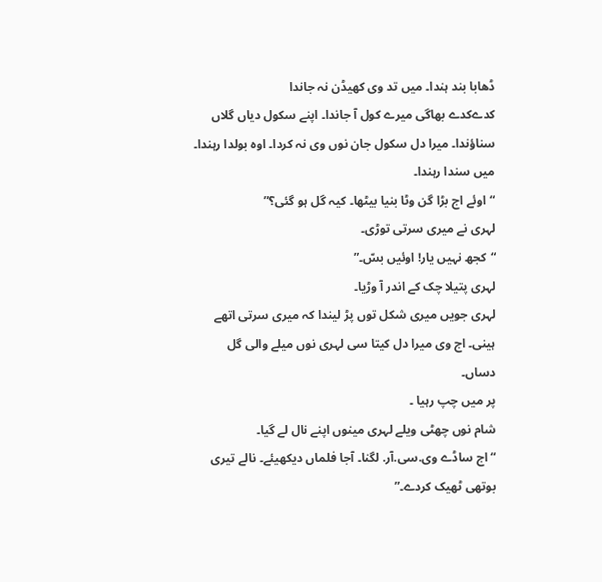ڈھابا بند ہندا۔ میں تد وی کھیڈن نہ جاندا
کدےکدے بھاگی میرے کول آ جاندا۔ اپنے سکول دیاں گلاں سناؤندا۔ میرا دل سکول جان نوں وی نہ کردا۔ اوہ بولدا رہندا۔ میں سندا رہندا۔
“اوئے اج بڑا گن وٹا بنیا بیٹھا۔ کیہ گل ہو گئی؟”
لہری نے میری سرتی توڑی۔
“کجھ نہیں یار! اوئیں بسّ۔”
لہری پتیلا چک کے اندر آ وڑیا۔
لہری جویں میری شکل توں پڑ لیندا کہ میری سرتی اتھے ہینی۔ اج وی میرا دل کیتا سی لہری نوں میلے والی گل دساں۔
پر میں چپ رہیا ۔
شام نوں چھٹی ویلے لہری مینوں اپنے نال لے گیا۔
“اج ساڈے وی.سی.آر. لگنا۔ آجا فلماں دیکھیئے۔ نالے تیری بوتھی ٹھیک کردے۔”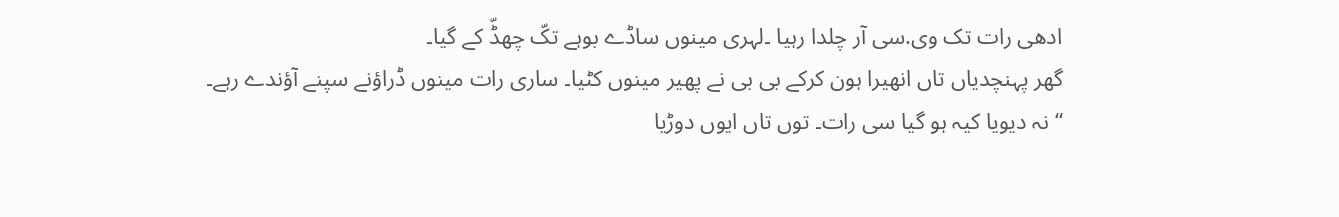ادھی رات تک وی.سی آر چلدا رہیا ۔لہری مینوں ساڈے بوہے تکّ چھڈّ کے گیا۔
گھر پہنچدیاں تاں انھیرا ہون کرکے بی بی نے پھیر مینوں کٹیا۔ ساری رات مینوں ڈراؤنے سپنے آؤندے رہے۔
“نہ دیویا کیہ ہو گیا سی رات۔ توں تاں ایوں دوڑیا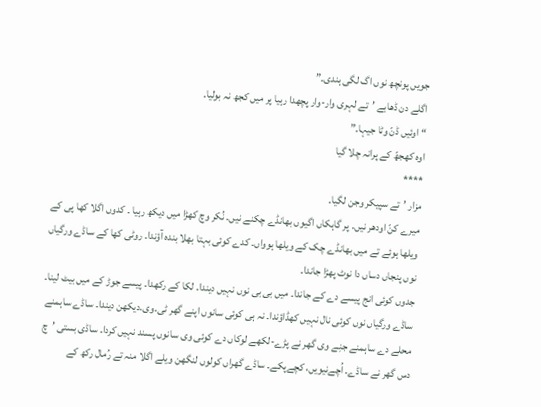جویں پونچھ نوں اگ لگی ہندی۔”
اگلے دن ڈھابے ’تے لہری وار-وار پچھدا رہیا پر میں کجھ نہ بولیا۔
“اوئیں ڈنّ وٹا جیہا۔”
اوہ کھجھّ کے پرانہ چلا گیا
****
مزار ’تے سپیکر وجن لگیا۔
میرے کنّ اودھر نیں۔ پر گاہکاں اگیوں بھانڈے چکنے نیں۔ نُکر وچ کھڑا میں دیکھ رہیا ۔ کدوں اگلا کھا پی کے ویلھا ہوئے تے میں بھانڈے چک کے ویلھا ہوواں۔ کدے کوئی بہتا بھلا بندہ آؤندا۔ روٹی کھا کے ساڈے ورگیاں نوں پنجاں دساں دا نوٹ پھڑا جاندا۔
جدوں کوئی انج پیسے دے کے جاندا۔ میں بی بی نوں نہیں دیندا۔ لکا کے رکھدا۔ پیسے جوڑ کے میں بیٹ لینا۔
ساڈے ورگیاں نوں کوئی نال نہیں کھڈاؤندا۔ نہ ہی کوئی سانوں اپنے گھر ٹی.وی.دیکھن دیندا۔ ساڈے ساہمنے محلے دے ساہمنے جنِے وی گھر نے پڑے-لکھے لوکاں دے کوئی وی سانوں پسند نہیں کردا۔ ساڈی بستی ’چ دس گھر نے ساڈے۔ اُچےنیویں، کچےپکے۔ ساڈے گھراں کولوں لنگھن ویلے اگلا منہ تے رُمال رکھ کے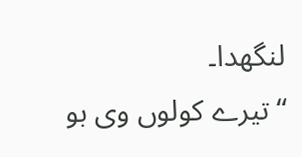لنگھدا۔
“تیرے کولوں وی بو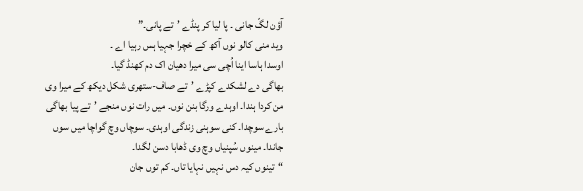آؤن لگّ جانی ۔ پا لیا کر پنڈے ’تے پانی۔”
وید منی کالو نوں آکھ کے خچرا جہیا ہس رہیا اے ۔
اوسدا ہاسا اینا اُچی سی میرا دھیان اک دم کھنڈ گیا۔
بھاگی دے لشکدے کپڑے ’تے صاف-ستھری شکل دیکھ کے میرا وی من کردا ہندا۔ اوہدے ورگا بنن نوں۔ میں رات نوں منجے ’تے پیا بھاگی بارے سوچدا۔ کنی سوہنی زندگی اوہدی۔ سوچاں وچ گواچا میں سوں جاندا۔ مینوں سُپنیاں وچ وی ڈھابا دسن لگدا۔
“تینوں کیہ دس نہیں نہایا تاں۔ کم توں جان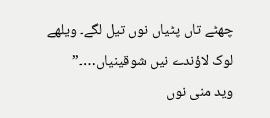چھٹے تاں پٹیاں نوں تیل لگے۔ ویلھے لوک لاؤندے نیں شوقینیاں…۔”
وید منی نوں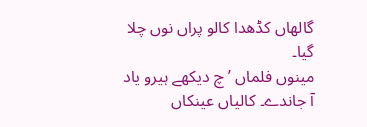گالھاں کڈھدا کالو پراں نوں چلا گیا۔
مینوں فلماں ’چ دیکھے ہیرو یاد آ جاندے۔ کالیاں عینکاں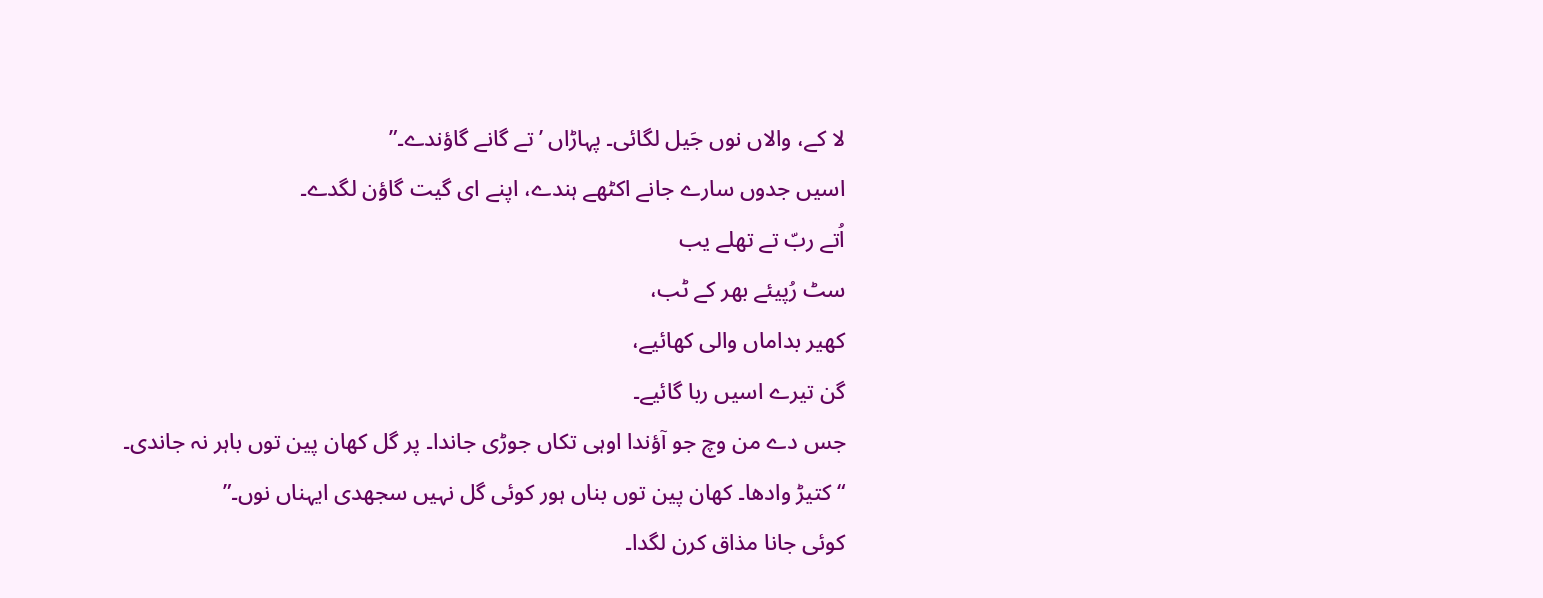لا کے، والاں نوں جَیل لگائی۔ پہاڑاں ’تے گانے گاؤندے۔”
اسیں جدوں سارے جانے اکٹھے ہندے، اپنے ای گیت گاؤن لگدے۔
اُتے ربّ تے تھلے یب
سٹ رُپیئے بھر کے ٹب،
کھیر بداماں والی کھائیے،
گن تیرے اسیں ربا گائیے۔
جس دے من وچ جو آؤندا اوہی تکاں جوڑی جاندا۔ پر گل کھان پین توں باہر نہ جاندی۔
“ کتیڑ وادھا۔ کھان پین توں بناں ہور کوئی گل نہیں سجھدی ایہناں نوں۔”
کوئی جانا مذاق کرن لگدا۔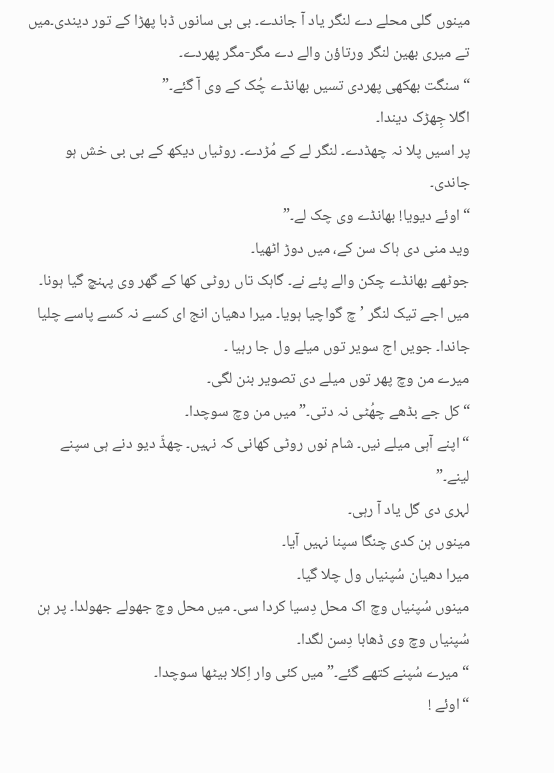مینوں گلی محلے دے لنگر یاد آ جاندے۔ بی بی سانوں ڈبا پھڑا کے تور دیندی۔میں تے میری بھین لنگر ورتاؤن والے دے مگر-مگر پھردے۔
“سنگت بھکھی پھردی تسیں بھانڈے چُک کے وی آ گئے۔”
اگلا جِھڑک دیندا۔
پر اسیں پلا نہ چھڈدے۔ لنگر لے کے مُڑدے۔ روٹیاں دیکھ کے بی بی خش ہو جاندی۔
“اوئے دیویا! بھانڈے وی چک لے۔”
وید منی دی ہاک سن کے، میں دوڑ اٹھیا۔
جوٹھے بھانڈے چکن والے پئے نے۔ گاہک تاں روٹی کھا کے گھر وی پہنچ گیا ہونا۔
میں اجے تیک لنگر ’چ گواچیا ہویا۔ میرا دھیان انج ای کسے نہ کسے پاسے چلیا جاندا۔ جویں اج سویر توں میلے ول جا رہیا ۔
میرے من وچ پھر توں میلے دی تصویر بنن لگی۔
“کل جے بڈھے چھُٹی نہ دتی۔” میں من وچ سوچدا۔
“اپنے آہی میلے نیں۔ شام نوں روٹی کھانی کہ نہیں۔ چھڈّ دیو دنے ہی سپنے لینے۔”
لہری دی گل یاد آ رہی۔
مینوں ہن کدی چنگا سپنا نہیں آیا۔
میرا دھیان سُپنیاں ول چلا گیا۔
مینوں سُپنیاں وچ اک محل دِسیا کردا سی۔ میں محل وچ جھولے جھولدا۔ پر ہن سُپنیاں وچ وی ڈھابا دِسن لگدا۔
“میرے سُپنے کتھے گئے۔” میں کئی وار اِکلا بیٹھا سوچدا۔
“اوئے !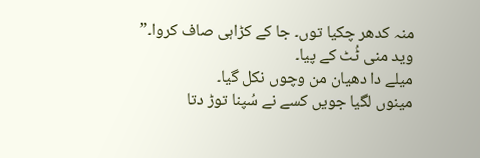منہ کدھر چکیا توں۔ جا کے کڑاہی صاف کروا۔”
وید منی ٹُٹ کے پیا۔
میلے دا دھیان من وچوں نکل گیا۔
مینوں لگیا جویں کسے نے سُپنا توڑ دتا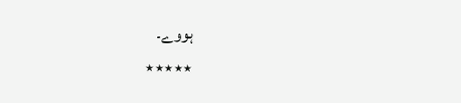ہووے۔
٭٭٭٭٭